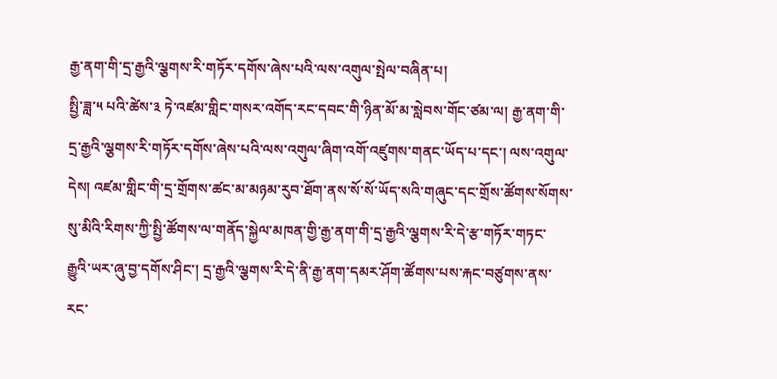རྒྱ་ནག་གི་དྲ་རྒྱའི་ལྕགས་རི་གཏོར་དགོས་ཞེས་པའི་ལས་འགུལ་སྤེལ་བཞིན་པ།
སྤྱི་ཟླ་༥ པའི་ཚེས་༣ ཏེ་འཛམ་གླིང་གསར་འགོད་རང་དབང་གི་ཉིན་མོ་མ་སླེབས་གོང་ཙམ་ལ། རྒྱ་ནག་གི་དྲ་རྒྱའི་ལྕགས་རི་གཏོར་དགོས་ཞེས་པའི་ལས་འགུལ་ཞིག་འགོ་འཛུགས་གནང་ཡོད་པ་དང་། ལས་འགུལ་དེས། འཛམ་གླིང་གི་དྲ་གྲོགས་ཚང་མ་མཉམ་རུབ་ཐོག་ནས་སོ་སོ་ཡོད་སའི་གཞུང་དང་གྲོས་ཚོགས་སོགས་སུ་མིའི་རིགས་ཀྱི་སྤྱི་ཚོགས་ལ་གནོད་སྐྱེལ་མཁན་གྱི་རྒྱ་ནག་གི་དྲ་རྒྱའི་ལྕགས་རི་དེ་རྩ་གཏོར་གཏང་རྒྱུའི་ཡར་ཞུ་བྱ་དགོས་ཤིང་། དྲ་རྒྱའི་ལྕགས་རི་དེ་ནི་རྒྱ་ནག་དམར་ཤོག་ཚོགས་པས་རྐང་བཙུགས་ནས་རང་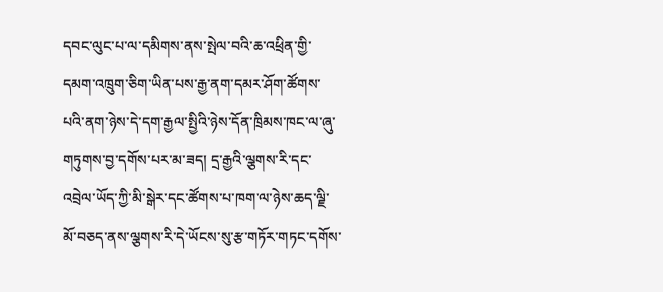དབང་ལུང་པ་ལ་དམིགས་ནས་སྤེལ་བའི་ཆ་འཕྲིན་གྱི་དམག་འཁྲུག་ཅིག་ཡིན་པས་རྒྱ་ནག་དམར་ཤོག་ཚོགས་པའི་ནག་ཉེས་དེ་དག་རྒྱལ་སྤྱིའི་ཉེས་དོན་ཁྲིམས་ཁང་ལ་ཞུ་གཏུགས་བྱ་དགོས་པར་མ་ཟད། དྲ་རྒྱའི་ལྕགས་རི་དང་འབྲེལ་ཡོད་ཀྱི་མི་སྒེར་དང་ཚོགས་པ་ཁག་ལ་ཉེས་ཆད་ལྗི་མོ་བཅད་ནས་ལྕགས་རི་དེ་ཡོངས་སུ་རྩ་གཏོར་གཏང་དགོས་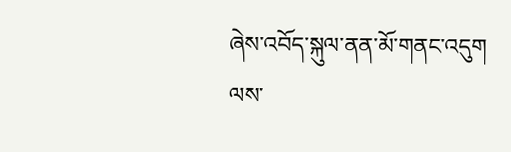ཞེས་འབོད་སྐུལ་ནན་མོ་གནང་འདུག
ལས་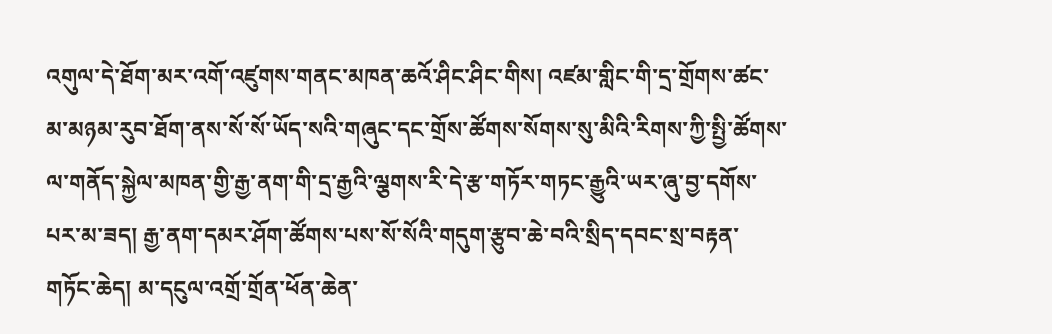འགུལ་དེ་ཐོག་མར་འགོ་འཛུགས་གནང་མཁན་ཆའོ་ཤིང་ཤིང་གིས། འཛམ་གླིང་གི་དྲ་གྲོགས་ཚང་མ་མཉམ་རུབ་ཐོག་ནས་སོ་སོ་ཡོད་སའི་གཞུང་དང་གྲོས་ཚོགས་སོགས་སུ་མིའི་རིགས་ཀྱི་སྤྱི་ཚོགས་ལ་གནོད་སྐྱེལ་མཁན་གྱི་རྒྱ་ནག་གི་དྲ་རྒྱའི་ལྕགས་རི་དེ་རྩ་གཏོར་གཏང་རྒྱུའི་ཡར་ཞུ་བྱ་དགོས་པར་མ་ཟད། རྒྱ་ནག་དམར་ཤོག་ཚོགས་པས་སོ་སོའི་གདུག་རྩུབ་ཆེ་བའི་སྲིད་དབང་སྲ་བརྟན་གཏོང་ཆེད། མ་དངུལ་འགྲོ་གྲོན་ཕོན་ཆེན་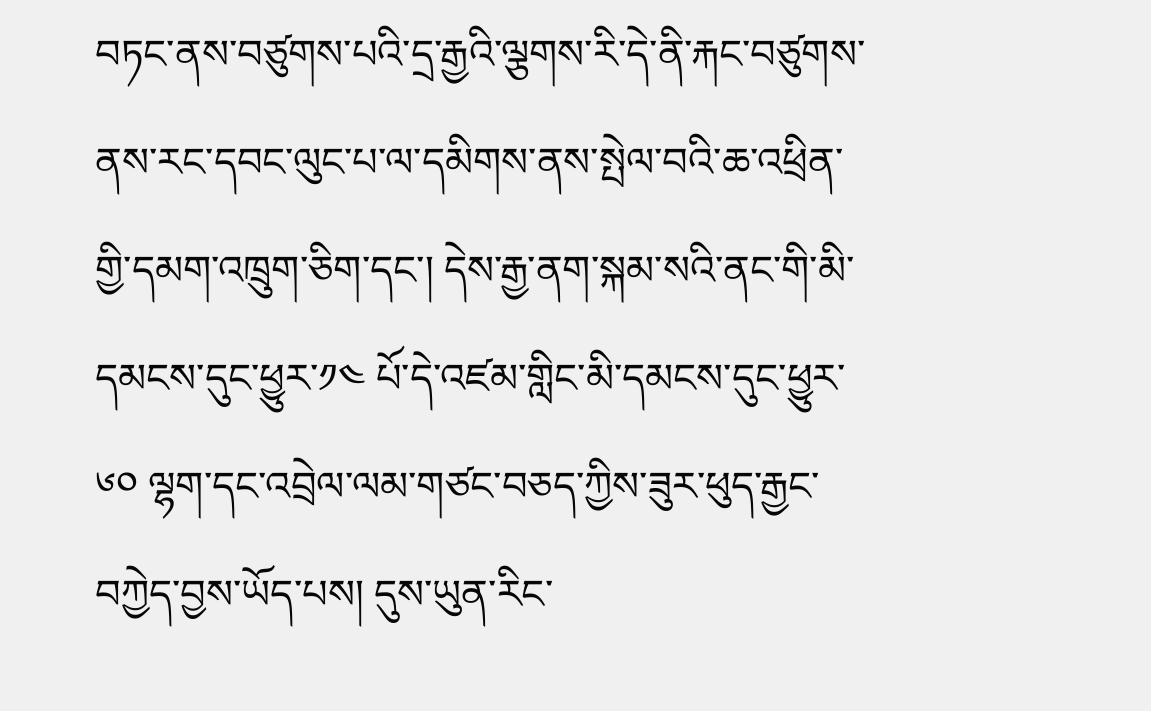བཏང་ནས་བཙུགས་པའི་དྲ་རྒྱའི་ལྕགས་རི་དེ་ནི་རྐང་བཙུགས་ནས་རང་དབང་ལུང་པ་ལ་དམིགས་ནས་སྤེལ་བའི་ཆ་འཕྲིན་གྱི་དམག་འཁྲུག་ཅིག་དང་། དེས་རྒྱ་ནག་སྐམ་སའི་ནང་གི་མི་དམངས་དུང་ཕྱུར་༡༤ པོ་དེ་འཛམ་གླིང་མི་དམངས་དུང་ཕྱུར་༦༠ ལྷག་དང་འབྲེལ་ལམ་གཙང་བཅད་ཀྱིས་ཟུར་ཕུད་རྒྱང་བཀྱེད་བྱས་ཡོད་པས། དུས་ཡུན་རིང་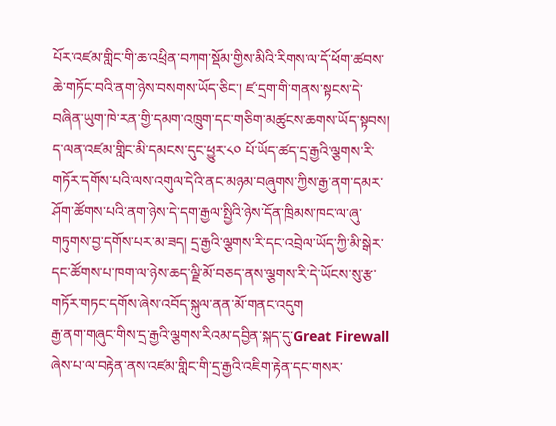པོར་འཛམ་གླིང་གི་ཆ་འཕྲིན་བཀག་སྡོམ་གྱིས་མིའི་རིགས་ལ་དོ་ཕོག་ཚབས་ཆེ་གཏོང་བའི་ནག་ཉེས་བསགས་ཡོད་ཅིང་། ཛ་དྲག་གི་གནས་སྟངས་དེ་བཞིན་ཡུག་ཁེ་རན་གྱི་དམག་འཁྲུག་དང་གཅིག་མཚུངས་ཆགས་ཡོད་སྟབས། ད་ལན་འཛམ་གླིང་མི་དམངས་དུང་ཕྱུར་༨༠ པོ་ཡོད་ཚད་དྲ་རྒྱའི་ལྕགས་རི་གཏོར་དགོས་པའི་ལས་འགུལ་དེའི་ནང་མཉམ་བཞུགས་ཀྱིས་རྒྱ་ནག་དམར་ཤོག་ཚོགས་པའི་ནག་ཉེས་དེ་དག་རྒྱལ་སྤྱིའི་ཉེས་དོན་ཁྲིམས་ཁང་ལ་ཞུ་གཏུགས་བྱ་དགོས་པར་མ་ཟད། དྲ་རྒྱའི་ལྕགས་རི་དང་འབྲེལ་ཡོད་ཀྱི་མི་སྒེར་དང་ཚོགས་པ་ཁག་ལ་ཉེས་ཆད་ལྗི་མོ་བཅད་ནས་ལྕགས་རི་དེ་ཡོངས་སུ་རྩ་གཏོར་གཏང་དགོས་ཞེས་འབོད་སྐུལ་ནན་མོ་གནང་འདུག
རྒྱ་ནག་གཞུང་གིས་དྲ་རྒྱའི་ལྕགས་རིའམ་དབྱིན་སྐད་དུ་Great Firewall ཞེས་པ་ལ་བརྟེན་ནས་འཛམ་གླིང་གི་དྲ་རྒྱའི་འཇིག་རྟེན་དང་གསར་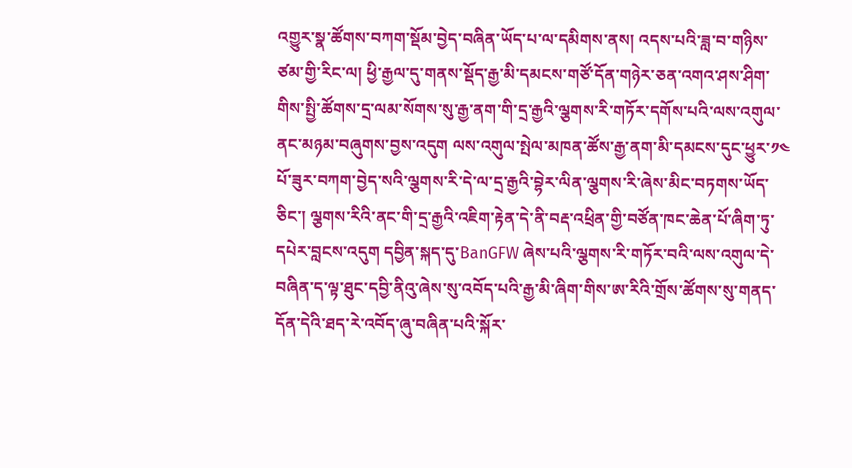འགྱུར་སྣ་ཚོགས་བཀག་སྡོམ་བྱེད་བཞིན་ཡོད་པ་ལ་དམིགས་ནས། འདས་པའི་ཟླ་བ་གཉིས་ཙམ་གྱི་རིང་ལ། ཕྱི་རྒྱལ་དུ་གནས་སྡོད་རྒྱ་མི་དམངས་གཙོ་དོན་གཉེར་ཅན་འགའ་ཤས་ཤིག་གིས་སྤྱི་ཚོགས་དྲ་ལམ་སོགས་སུ་རྒྱ་ནག་གི་དྲ་རྒྱའི་ལྕགས་རི་གཏོར་དགོས་པའི་ལས་འགུལ་ནང་མཉམ་བཞུགས་བྱས་འདུག ལས་འགུལ་སྤེལ་མཁན་ཚོས་རྒྱ་ནག་མི་དམངས་དུང་ཕྱུར་༡༤ པོ་ཟུར་བཀག་བྱེད་སའི་ལྕགས་རི་དེ་ལ་དྲ་རྒྱའི་བྷེར་ལིན་ལྕགས་རི་ཞེས་མིང་བཏགས་ཡོད་ཅིང་། ལྕགས་རིའི་ནང་གི་དྲ་རྒྱའི་འཇིག་རྟེན་དེ་ནི་བརྡ་འཕྲིན་གྱི་བཙོན་ཁང་ཆེན་པོ་ཞིག་ཏུ་དཔེར་བླངས་འདུག དབྱིན་སྐད་དུ་BanGFW ཞེས་པའི་ལྕགས་རི་གཏོར་བའི་ལས་འགུལ་དེ་བཞིན་ད་ལྟ་ཐུང་དབྱི་ནིའུ་ཞེས་སུ་འབོད་པའི་རྒྱ་མི་ཞིག་གིས་ཨ་རིའི་གྲོས་ཚོགས་སུ་གནད་དོན་དེའི་ཐད་རེ་འབོད་ཞུ་བཞིན་པའི་སྐོར་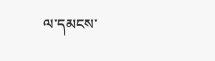ལ་དམངས་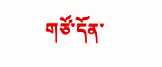གཙོ་དོན་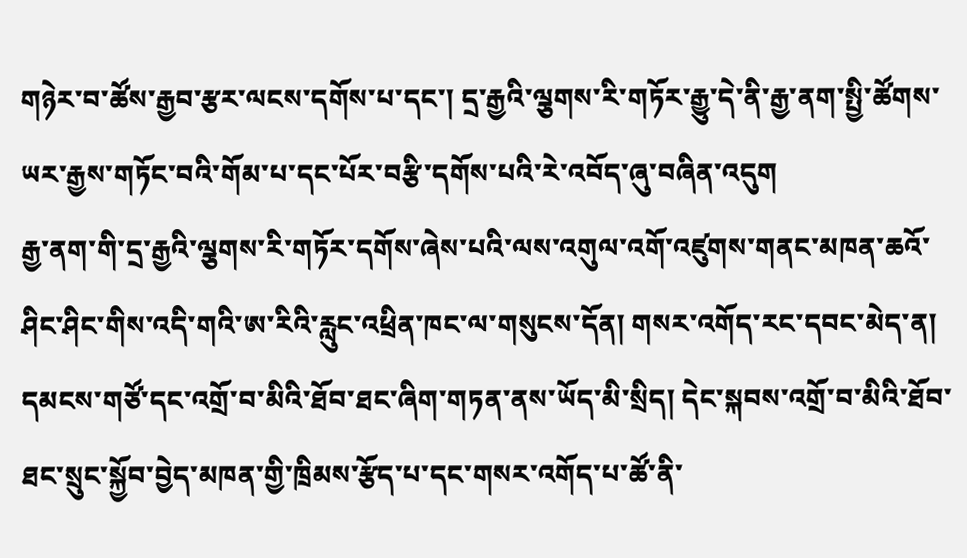གཉེར་བ་ཚོས་རྒྱབ་རྩར་ལངས་དགོས་པ་དང་། དྲ་རྒྱའི་ལྕགས་རི་གཏོར་རྒྱུ་དེ་ནི་རྒྱ་ནག་སྤྱི་ཚོགས་ཡར་རྒྱས་གཏོང་བའི་གོམ་པ་དང་པོར་བརྩི་དགོས་པའི་རེ་འབོད་ཞུ་བཞིན་འདུག
རྒྱ་ནག་གི་དྲ་རྒྱའི་ལྕགས་རི་གཏོར་དགོས་ཞེས་པའི་ལས་འགུལ་འགོ་འཛུགས་གནང་མཁན་ཆའོ་ཤིང་ཤིང་གིས་འདི་གའི་ཨ་རིའི་རླུང་འཕྲིན་ཁང་ལ་གསུངས་དོན། གསར་འགོད་རང་དབང་མེད་ན། དམངས་གཙོ་དང་འགྲོ་བ་མིའི་ཐོབ་ཐང་ཞིག་གཏན་ནས་ཡོད་མི་སྲིད། དེང་སྐབས་འགྲོ་བ་མིའི་ཐོབ་ཐང་སྲུང་སྐྱོབ་བྱེད་མཁན་གྱི་ཁྲིམས་རྩོད་པ་དང་གསར་འགོད་པ་ཚོ་ནི་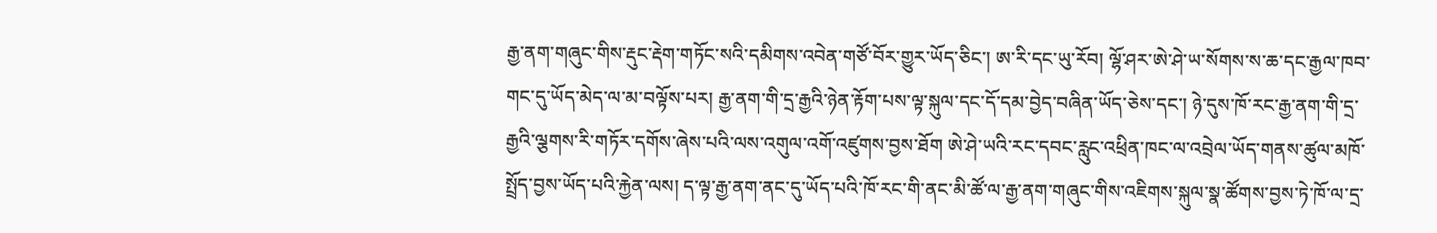རྒྱ་ནག་གཞུང་གིས་རྡུང་རྡེག་གཏོང་སའི་དམིགས་འབེན་གཙོ་བོར་གྱུར་ཡོད་ཅིང་། ཨ་རི་དང་ཡུ་རོབ། ལྷོ་ཤར་ཨེ་ཤེ་ཡ་སོགས་ས་ཆ་དང་རྒྱལ་ཁབ་གང་དུ་ཡོད་མེད་ལ་མ་བལྟོས་པར། རྒྱ་ནག་གི་དྲ་རྒྱའི་ཉེན་རྟོག་པས་ལྟ་སྐུལ་དང་དོ་དམ་བྱེད་བཞིན་ཡོད་ཅེས་དང་། ཉེ་དུས་ཁོ་རང་རྒྱ་ནག་གི་དྲ་རྒྱའི་ལྕགས་རི་གཏོར་དགོས་ཞེས་པའི་ལས་འགུལ་འགོ་འཛུགས་བྱས་ཐོག ཨེ་ཤེ་ཡའི་རང་དབང་རླུང་འཕྲིན་ཁང་ལ་འབྲེལ་ཡོད་གནས་ཚུལ་མཁོ་སྤྲོད་བྱས་ཡོད་པའི་རྐྱེན་ལས། ད་ལྟ་རྒྱ་ནག་ནང་དུ་ཡོད་པའི་ཁོ་རང་གི་ནང་མི་ཚོ་ལ་རྒྱ་ནག་གཞུང་གིས་འཇིགས་སྐུལ་སྣ་ཚོགས་བྱས་ཏེ་ཁོ་ལ་དྲ་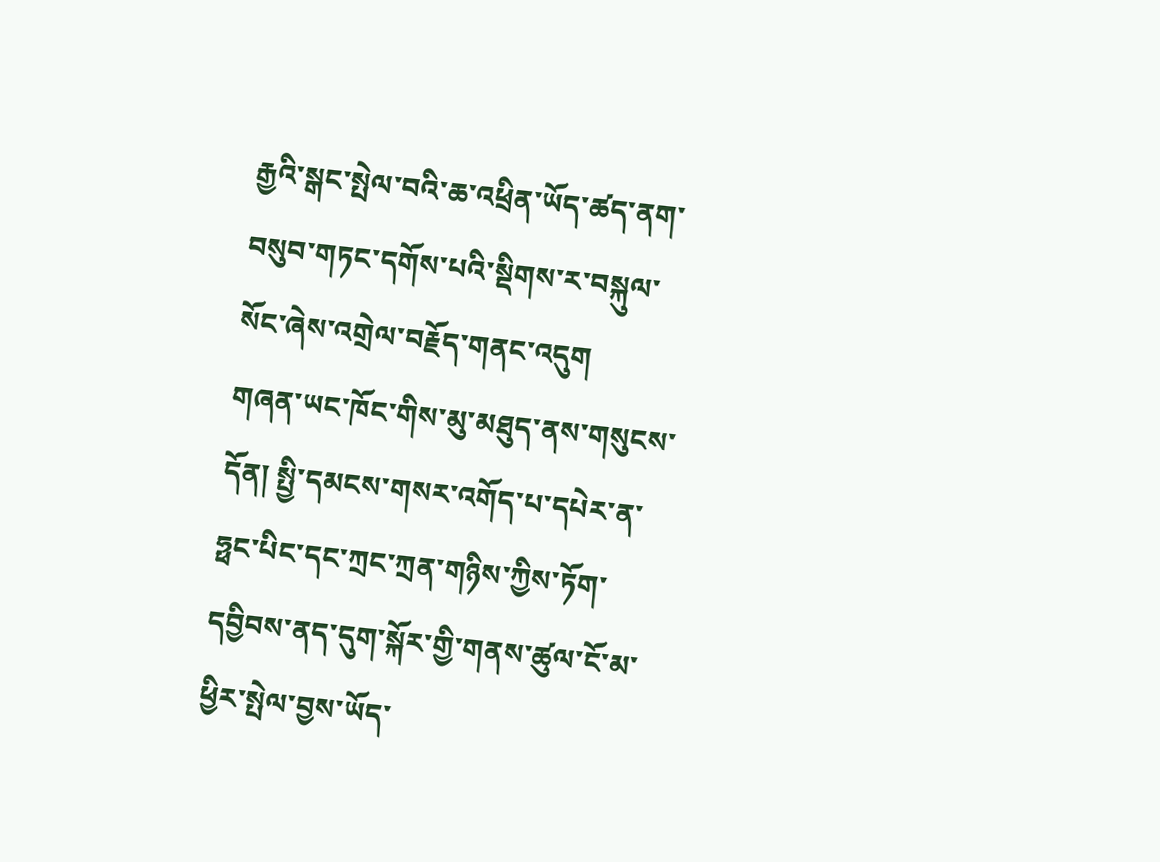རྒྱའི་སྒང་སྤེལ་བའི་ཆ་འཕྲིན་ཡོད་ཚད་ནག་བསུབ་གཏང་དགོས་པའི་སྡིགས་ར་བསྐུལ་སོང་ཞེས་འགྲེལ་བརྗོད་གནང་འདུག
གཞན་ཡང་ཁོང་གིས་མུ་མཐུད་ནས་གསུངས་དོན། སྤྱི་དམངས་གསར་འགོད་པ་དཔེར་ན་ཧྥང་པིང་དང་ཀྲང་ཀྲན་གཉིས་ཀྱིས་ཏོག་དབྱིབས་ནད་དུག་སྐོར་གྱི་གནས་ཚུལ་ངོ་མ་ཕྱིར་སྤེལ་བྱས་ཡོད་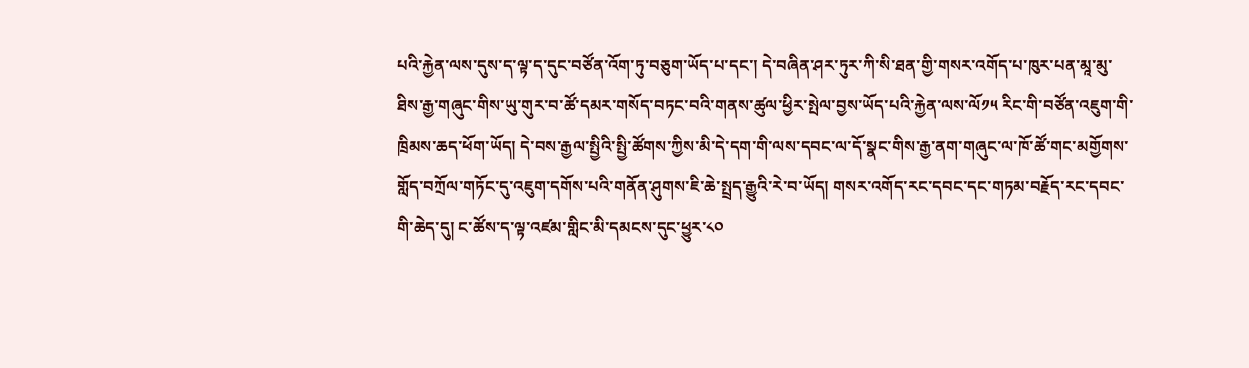པའི་རྐྱེན་ལས་དུས་ད་ལྟ་ད་དུང་བཙོན་འོག་ཏུ་བཅུག་ཡོད་པ་དང་། དེ་བཞིན་ཤར་ཏུར་ཀི་སི་ཐན་གྱི་གསར་འགོད་པ་ཁུར་པན་མཱ་མུ་ཐིས་རྒྱ་གཞུང་གིས་ཡུ་གུར་བ་ཚོ་དམར་གསོད་བཏང་བའི་གནས་ཚུལ་ཕྱིར་སྤེལ་བྱས་ཡོད་པའི་རྐྱེན་ལས་ལོ༡༥ རིང་གི་བཙོན་འཇུག་གི་ཁྲིམས་ཆད་ཕོག་ཡོད། དེ་བས་རྒྱལ་སྤྱིའི་སྤྱི་ཚོགས་ཀྱིས་མི་དེ་དག་གི་ལས་དབང་ལ་དོ་སྣང་གིས་རྒྱ་ནག་གཞུང་ལ་ཁོ་ཚོ་གང་མགྱོགས་གློད་བཀྲོལ་གཏོང་དུ་འཇུག་དགོས་པའི་གནོན་ཤུགས་ཇི་ཆེ་སྤྲད་རྒྱུའི་རེ་བ་ཡོད། གསར་འགོད་རང་དབང་དང་གཏམ་བརྗོད་རང་དབང་གི་ཆེད་དུ། ང་ཚོས་ད་ལྟ་འཛམ་གླིང་མི་དམངས་དུང་ཕྱུར་༨༠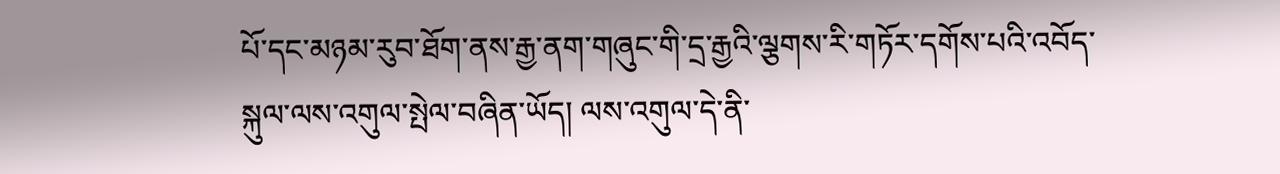པོ་དང་མཉམ་རུབ་ཐོག་ནས་རྒྱ་ནག་གཞུང་གི་དྲ་རྒྱའི་ལྕགས་རི་གཏོར་དགོས་པའི་འབོད་སྐུལ་ལས་འགུལ་སྤེལ་བཞིན་ཡོད། ལས་འགུལ་དེ་ནི་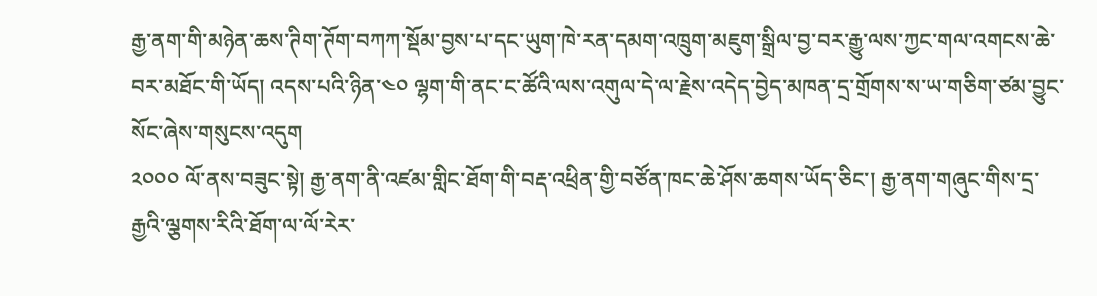རྒྱ་ནག་གི་མཉེན་ཆས་ཊིག་ཊོག་བཀཀ་སྡོམ་བྱས་པ་དང་ཡུག་ཁེ་རན་དམག་འཁྲུག་མཇུག་སྒྲིལ་བྱ་བར་རྒྱུ་ལས་ཀྱང་གལ་འགངས་ཆེ་བར་མཐོང་གི་ཡོད། འདས་པའི་ཉིན་༤༠ ལྷག་གི་ནང་ང་ཚོའི་ལས་འགུལ་དེ་ལ་རྗེས་འདེད་བྱེད་མཁན་དྲ་གྲོགས་ས་ཡ་གཅིག་ཙམ་བྱུང་སོང་ཞེས་གསུངས་འདུག
༢༠༠༠ ལོ་ནས་བཟུང་སྟེ། རྒྱ་ནག་ནི་འཛམ་གླིང་ཐོག་གི་བརྡ་འཕྲིན་གྱི་བཙོན་ཁང་ཆེ་ཤོས་ཆགས་ཡོད་ཅིང་། རྒྱ་ནག་གཞུང་གིས་དྲ་རྒྱའི་ལྕགས་རིའི་ཐོག་ལ་ལོ་རེར་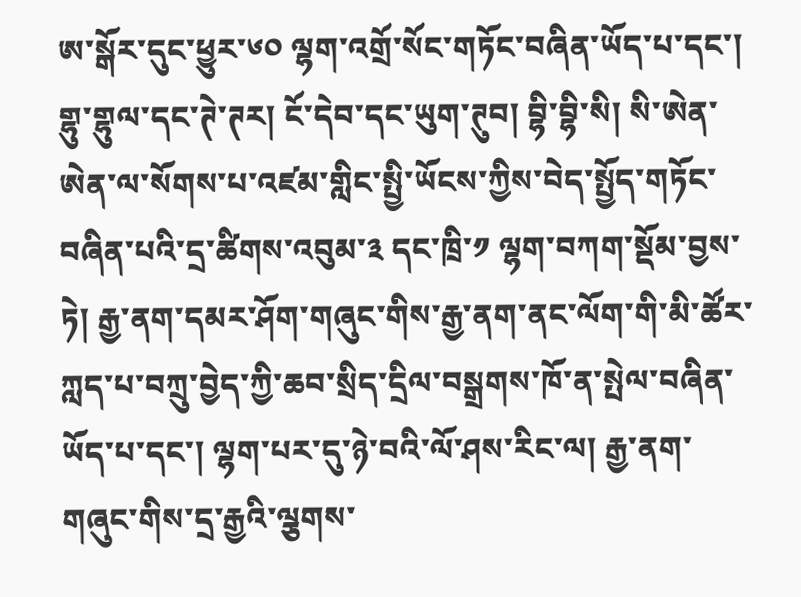ཨ་སྒོར་དུང་ཕྱུར་༦༠ ལྷག་འགྲོ་སོང་གཏོང་བཞིན་ཡོད་པ་དང་། གྷུ་གྷུལ་དང་ཊེ་ཊར། ངོ་དེབ་དང་ཡུག་ཊུབ། བྷི་བྷི་སི། སི་ཨེན་ཨེན་ལ་སོགས་པ་འཛམ་གླིང་སྤྱི་ཡོངས་ཀྱིས་བེད་སྤྱོད་གཏོང་བཞིན་པའི་དྲ་ཚིགས་འབུམ་༣ དང་ཁྲི་༡ ལྷག་བཀག་སྡོམ་བྱས་ཏེ། རྒྱ་ནག་དམར་ཤོག་གཞུང་གིས་རྒྱ་ནག་ནང་ལོག་གི་མི་ཚོར་ཀླད་པ་བཀྲུ་བྱེད་ཀྱི་ཆབ་སྲིད་དྲིལ་བསྒྲགས་ཁོ་ན་སྤེལ་བཞིན་ཡོད་པ་དང་། ལྷག་པར་དུ་ཉེ་བའི་ལོ་ཤས་རིང་ལ། རྒྱ་ནག་གཞུང་གིས་དྲ་རྒྱའི་ལྕགས་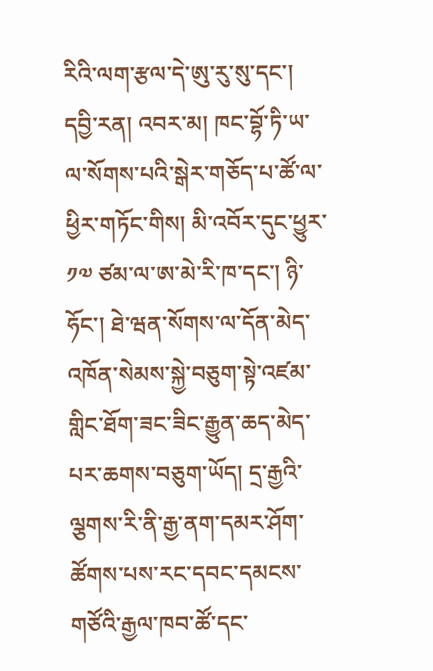རིའི་ལག་རྩལ་དེ་ཨུ་རུ་སུ་དང་། དབྱི་རན། འབར་མ། ཁང་བྷོ་ཏི་ཡ་ལ་སོགས་པའི་སྒེར་གཅོད་པ་ཚོ་ལ་ཕྱིར་གཏོང་གིས། མི་འབོར་དུང་ཕྱུར་༡༧ ཙམ་ལ་ཨ་མེ་རི་ཁ་དང་། ཉི་ཧོང་། ཐེ་ཝན་སོགས་ལ་དོན་མེད་འཁོན་སེམས་སྐྱེ་བཅུག་སྟེ་འཛམ་གླིང་ཐོག་ཟང་ཟིང་རྒྱུན་ཆད་མེད་པར་ཆགས་བཅུག་ཡོད། དྲ་རྒྱའི་ལྕགས་རི་ནི་རྒྱ་ནག་དམར་ཤོག་ཚོགས་པས་རང་དབང་དམངས་གཙོའི་རྒྱལ་ཁབ་ཚོ་དང་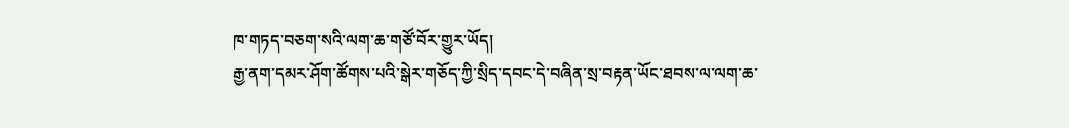ཁ་གཏད་བཅག་སའི་ལག་ཆ་གཙོ་བོར་གྱུར་ཡོད།
རྒྱ་ནག་དམར་ཤོག་ཚོགས་པའི་སྒེར་གཅོད་ཀྱི་སྲིད་དབང་དེ་བཞིན་སྲ་བརྟན་ཡོང་ཐབས་ལ་ལག་ཆ་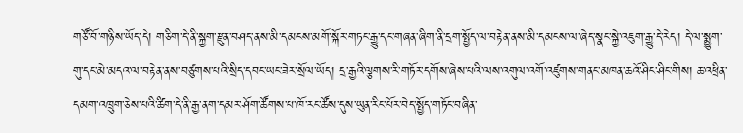གཙོ་བོ་གཉིས་ཡོད་དེ། གཅིག་དེ་ནི་སྐྱག་རྫུན་བཤད་ནས་མི་དམངས་མགོ་སྐོར་གཏང་རྒྱུ་དང་གཞན་ཞིག་ནི་དྲག་སྤྱོད་ལ་བརྟེན་ནས་མི་དམངས་ལ་ཞེད་སྣང་སྐྱེ་འཇུག་རྒྱུ་དེ་རེད། དེ་ལ་སྨྱུག་གུ་དང་མེ་མདའ་ལ་བརྟེན་ནས་བཙུགས་པའི་སྲིད་དབང་ཡང་ཟེར་སྲོལ་ཡོད། དྲ་རྒྱའི་ལྕགས་རི་གཏོར་དགོས་ཞེས་པའི་ལས་འགུལ་འགོ་འཛུགས་གནང་མཁན་ཆའོ་ཤིང་ཤིང་གིས། ཆ་འཕྲིན་དམག་འཁྲུག་ཅེས་པའི་ཚིག་དེ་ནི་རྒྱ་ནག་དམར་ཤོག་ཚོགས་པ་ཁོ་རང་ཚོས་དུས་ཡུན་རིང་པོར་བེད་སྤྱོད་གཏོང་བཞིན་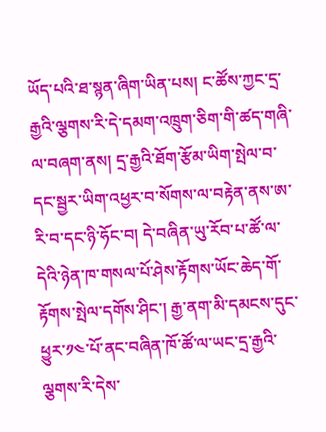ཡོད་པའི་ཐ་སྙན་ཞིག་ཡིན་པས། ང་ཚོས་ཀྱང་དྲ་རྒྱའི་ལྕགས་རི་དེ་དམག་འཁྲུག་ཅིག་གི་ཚད་གཞི་ལ་བཞག་ནས། དྲ་རྒྱའི་ཐོག་རྩོམ་ཡིག་སྤེལ་བ་དང་སྦྱར་ཡིག་འཕྱར་བ་སོགས་ལ་བརྟེན་ནས་ཨ་རི་བ་དང་ཉི་ཧོང་བ། དེ་བཞིན་ཡུ་རོབ་པ་ཚོ་ལ་དེའི་ཉེན་ཁ་གསལ་པོ་ཤེས་རྟོགས་ཡོང་ཆེད་གོ་རྟོགས་སྤེལ་དགོས་ཤིང་། རྒྱ་ནག་མི་དམངས་དུང་ཕྱུར་༡༤་པོ་ནང་བཞིན་ཁོ་ཚོ་ལ་ཡང་དྲ་རྒྱའི་ལྕགས་རི་དེས་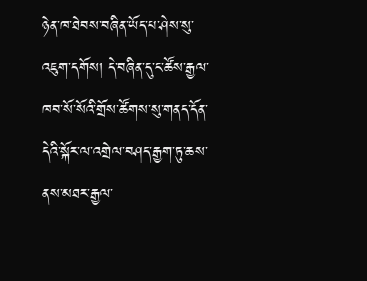ཉེན་ཁ་ཐེབས་བཞིན་ཡོད་པ་ཤེས་སུ་འཇུག་དགོས། དེ་བཞིན་དུ་ང་ཚོས་རྒྱལ་ཁབ་སོ་སོའི་གྲོས་ཚོགས་སུ་གནད་དོན་དེའི་སྐོར་ལ་འགྲེལ་བཤད་རྒྱག་ཏུ་ཆས་ནས་མཐར་རྒྱལ་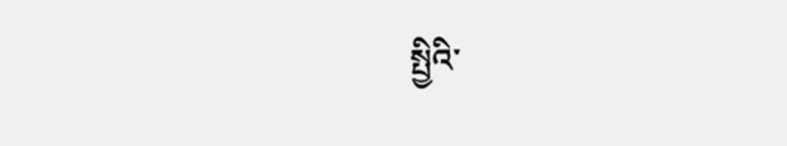སྤྱིའི་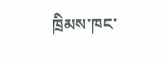ཁྲིམས་ཁང་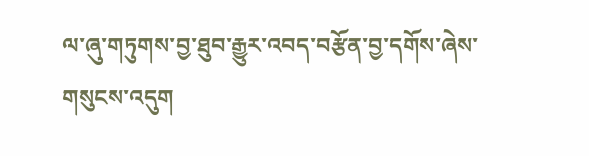ལ་ཞུ་གཏུགས་བྱ་ཐུབ་རྒྱུར་འབད་བརྩོན་བྱ་དགོས་ཞེས་གསུངས་འདུག